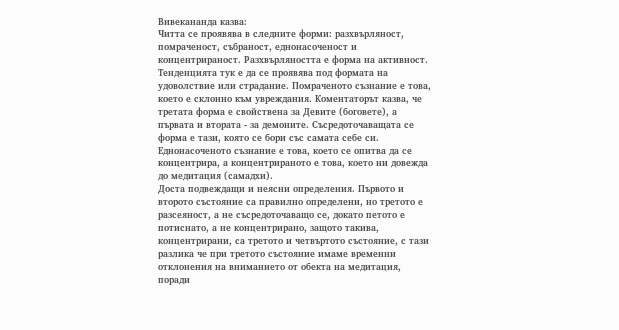Вивекананда казва:
Читта се проявява в следните форми: разхвърляност, помраченост, събраност, еднонасоченост и концентрираност. Разхвърляността е форма на активност. Тенденцията тук е да се проявява под формата на удоволствие или страдание. Помраченото съзнание е това, което е склонно към увреждания. Коментаторът казва, че третата форма е свойствена за Девите (боговете), а първата и втората - за демоните. Съсредоточаващата се форма е тази, която се бори със самата себе си. Еднонасоченото съзнание е това, което се опитва да се концентрира, а концентрираното е това, което ни довежда до медитация (самадхи).
Доста подвеждащи и неясни определения. Първото и второто състояние са правилно определени, но третото е разсеяност, а не съсредоточаващо се, докато петото е потиснато, а не концентрирано, защото такива, концентрирани, са третото и четвъртото състояние, с тази разлика че при третото състояние имаме временни отклонения на вниманието от обекта на медитация, поради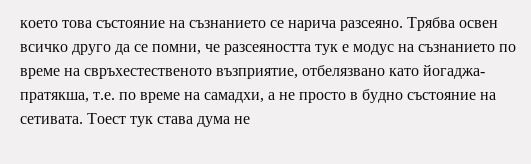което това състояние на съзнанието се нарича разсеяно. Трябва освен всичко друго да се помни, че разсеяността тук е модус на съзнанието по време на свръхестественото възприятие, отбелязвано като йогаджа-пратякша, т.е. по време на самадхи, а не просто в будно състояние на сетивата. Тоест тук става дума не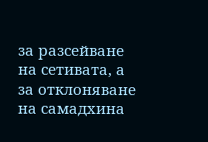за разсейване на сетивата, а за отклоняване на самадхина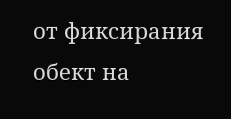от фиксирания обект на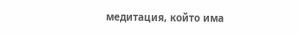медитация, който има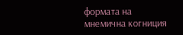формата на мнемична когниция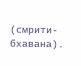(смрити-бхавана).